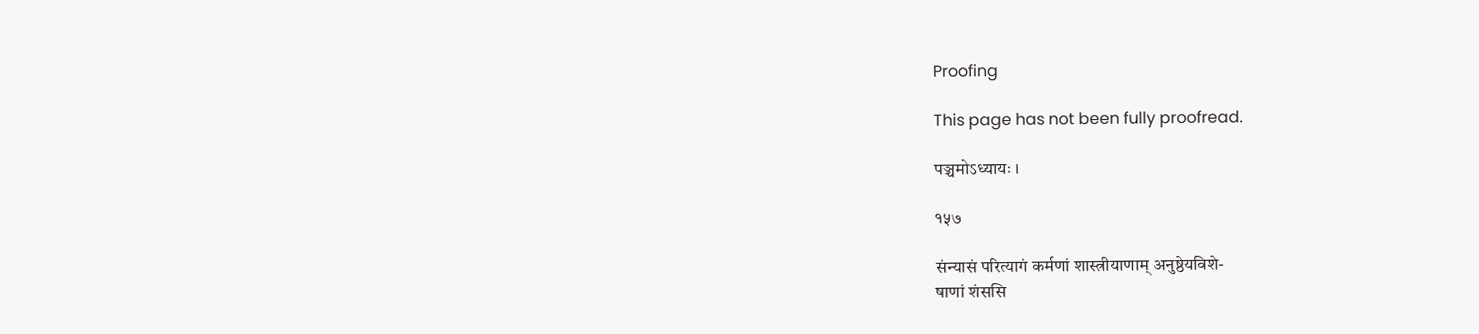Proofing

This page has not been fully proofread.

पञ्चमोऽध्यायः ।

१५७

संन्यासं परित्यागं कर्मणां शास्त्रीयाणाम् अनुष्ठेयविशे-
षाणां शंससि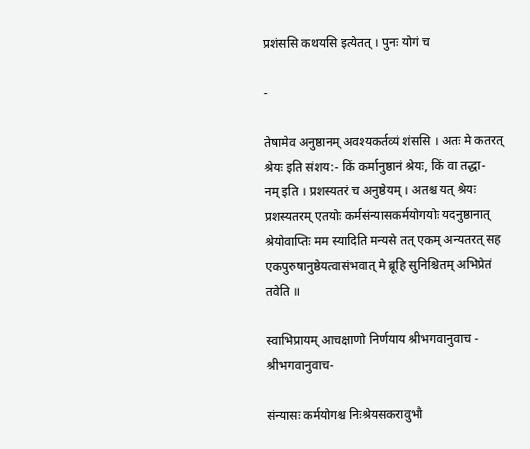प्रशंससि कथयसि इत्येतत् । पुनः योगं च

-

तेषामेव अनुष्ठानम् अवश्यकर्तव्यं शंससि । अतः मे कतरत्
श्रेयः इति संशय:- किं कर्मानुष्ठानं श्रेयः, किं वा तद्धा-
नम् इति । प्रशस्यतरं च अनुष्ठेयम् । अतश्च यत् श्रेयः
प्रशस्यतरम् एतयोः कर्मसंन्यासकर्मयोगयोः यदनुष्ठानात्
श्रेयोवाप्तिः मम स्यादिति मन्यसे तत् एकम् अन्यतरत् सह
एकपुरुषानुष्ठेयत्वासंभवात् मे ब्रूहि सुनिश्चितम् अभिप्रेतं
तवेति ॥

स्वाभिप्रायम् आचक्षाणो निर्णयाय श्रीभगवानुवाच -
श्रीभगवानुवाच-

संन्यासः कर्मयोगश्च निःश्रेयसकरावुभौ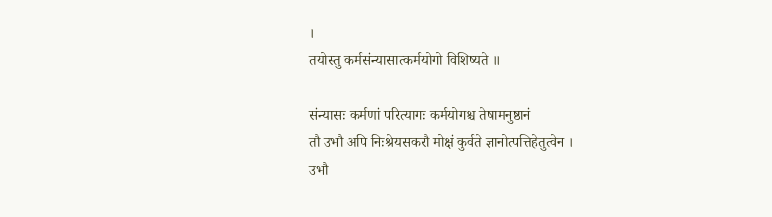।
तयोस्तु कर्मसंन्यासात्कर्मयोगो विशिष्यते ॥

संन्यासः कर्मणां परित्यागः कर्मयोगश्च तेषामनुष्ठानं
तौ उभौ अपि निःश्रेयसकरौ मोक्षं कुर्वते ज्ञानोत्पत्तिहेतुत्वेन ।
उभौ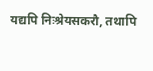यद्यपि निःश्रेयसकरौ, तथापि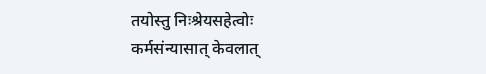तयोस्तु निःश्रेयसहेत्वोः
कर्मसंन्यासात् केवलात्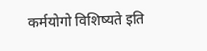कर्मयोगो विशिष्यते इति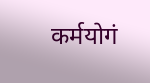कर्मयोगं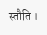स्तौति ।